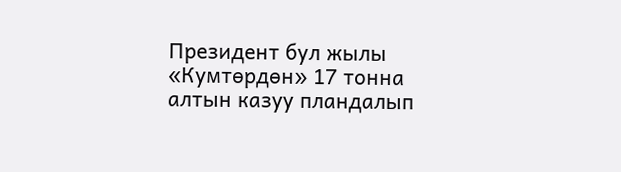Президент бул жылы «Кумтөрдөн» 17 тонна алтын казуу пландалып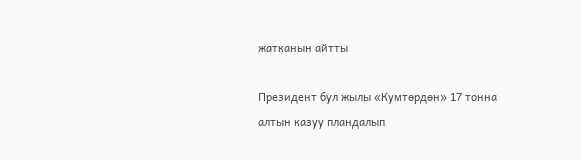жатканын айтты

Президент бул жылы «Кумтөрдөн» 17 тонна алтын казуу пландалып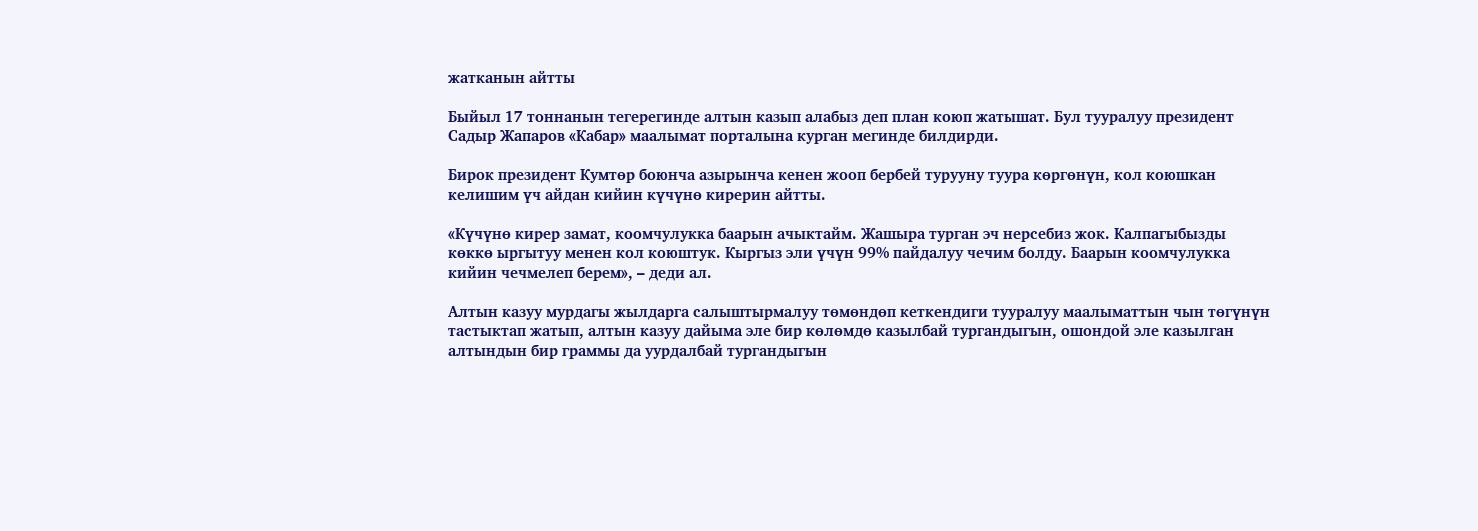жатканын айтты

Быйыл 17 тоннанын тегерегинде алтын казып алабыз деп план коюп жатышат. Бул тууралуу президент Садыр Жапаров «Кабар» маалымат порталына курган мегинде билдирди.

Бирок президент Кумтөр боюнча азырынча кенен жооп бербей турууну туура көргөнүн, кол коюшкан келишим үч айдан кийин күчүнө кирерин айтты.

«Күчүнө кирер замат, коомчулукка баарын ачыктайм. Жашыра турган эч нерсебиз жок. Калпагыбызды көккө ыргытуу менен кол коюштук. Кыргыз эли үчүн 99% пайдалуу чечим болду. Баарын коомчулукка кийин чечмелеп берем», – деди ал.

Алтын казуу мурдагы жылдарга салыштырмалуу төмөндөп кеткендиги тууралуу маалыматтын чын төгүнүн тастыктап жатып, алтын казуу дайыма эле бир көлөмдө казылбай тургандыгын, ошондой эле казылган алтындын бир граммы да уурдалбай тургандыгын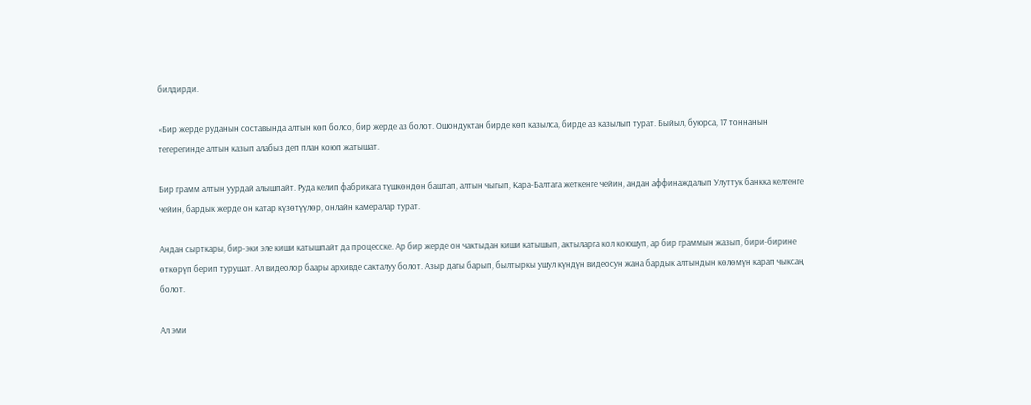билдирди.

«Бир жерде руданын составында алтын көп болсо, бир жерде аз болот. Ошондуктан бирде көп казылса, бирде аз казылып турат. Быйыл, буюрса, 17 тоннанын тегерегинде алтын казып алабыз деп план коюп жатышат.

Бир грамм алтын уурдай алышпайт. Руда келип фабрикага түшкөндөн баштап, алтын чыгып, Кара-Балтага жеткенге чейин, андан аффинаждалып Улуттук банкка келгенге чейин, бардык жерде он катар күзөтүүлөр, онлайн камералар турат.

Андан сырткары, бир-эки эле киши катышпайт да процесске. Ар бир жерде он чактыдан киши катышып, актыларга кол коюшуп, ар бир граммын жазып, бири-бирине өткөрүп берип турушат. Ал видеолор баары архивде сакталуу болот. Азыр дагы барып, былтыркы ушул күндүн видеосун жана бардык алтындын көлөмүн карап чыксаң болот.

Ал эми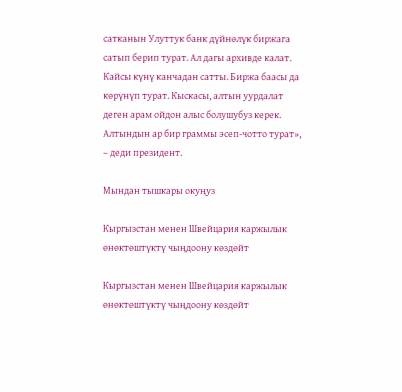сатканын Улуттук банк дүйнөлүк биржага сатып берип турат. Ал дагы архивде калат. Кайсы күнү канчадан сатты. Биржа баасы да көрүнүп турат. Кыскасы, алтын уурдалат деген арам ойдон алыс болушубуз керек. Алтындын ар бир граммы эсеп-чотто турат», – деди президент.

Мындан тышкары окуңуз

Кыргызстан менен Швейцария каржылык өнөктөштүктү чыңдоону көздөйт

Кыргызстан менен Швейцария каржылык өнөктөштүктү чыңдоону көздөйт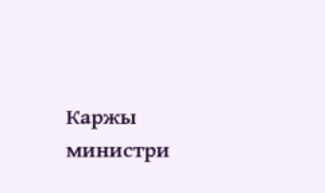Каржы министри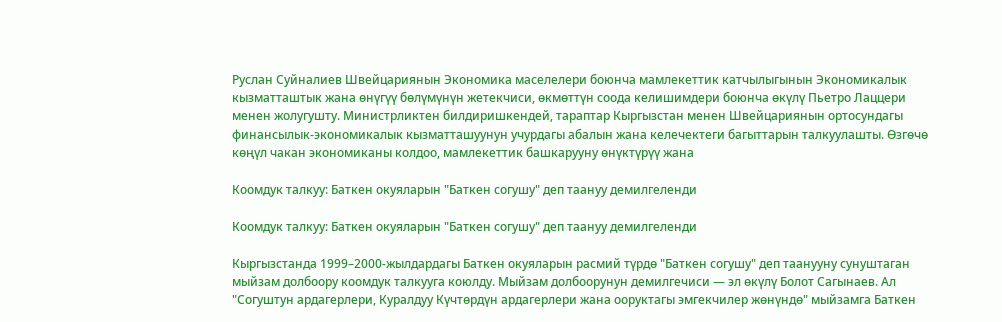Руслан Суйналиев Швейцариянын Экономика маселелери боюнча мамлекеттик катчылыгынын Экономикалык кызматташтык жана өнүгүү бөлүмүнүн жетекчиси, өкмөттүн соода келишимдери боюнча өкүлү Пьетро Лаццери менен жолугушту. Министрликтен билдиришкендей, тараптар Кыргызстан менен Швейцариянын ортосундагы финансылык-экономикалык кызматташуунун учурдагы абалын жана келечектеги багыттарын талкуулашты. Өзгөчө көңүл чакан экономиканы колдоо, мамлекеттик башкарууну өнүктүрүү жана

Коомдук талкуу: Баткен окуяларын "Баткен согушу" деп таануу демилгеленди

Коомдук талкуу: Баткен окуяларын "Баткен согушу" деп таануу демилгеленди

Кыргызстанда 1999–2000-жылдардагы Баткен окуяларын расмий түрдө "Баткен согушу" деп таанууну сунуштаган мыйзам долбоору коомдук талкууга коюлду. Мыйзам долбоорунун демилгечиси — эл өкүлү Болот Сагынаев. Ал "Согуштун ардагерлери, Куралдуу Күчтөрдүн ардагерлери жана ооруктагы эмгекчилер жөнүндө" мыйзамга Баткен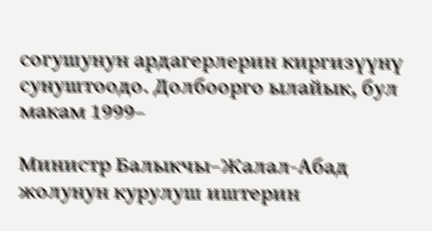согушунун ардагерлерин киргизүүнү сунуштоодо. Долбоорго ылайык, бул макам 1999–

Министр Балыкчы–Жалал-Абад жолунун курулуш иштерин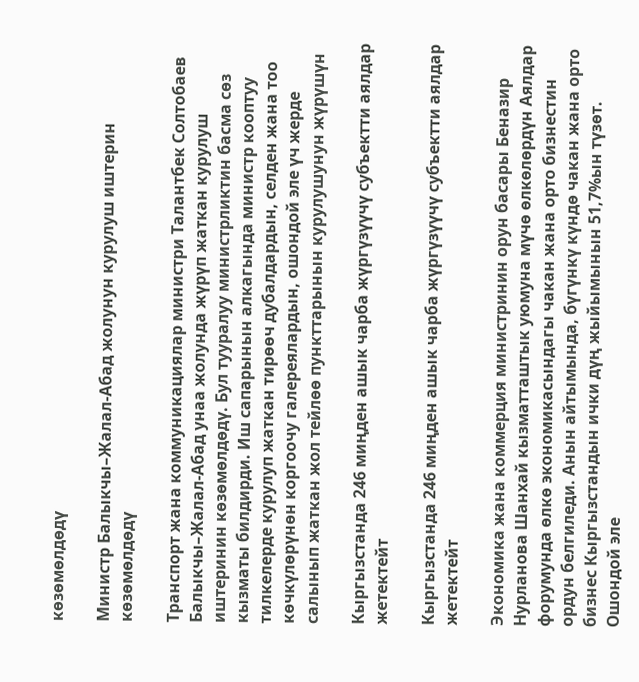көзөмөлдөдү

Министр Балыкчы–Жалал-Абад жолунун курулуш иштерин көзөмөлдөдү

Транспорт жана коммуникациялар министри Талантбек Солтобаев Балыкчы–Жалал-Абад унаа жолунда жүрүп жаткан курулуш иштеринин көзөмөлдөдү. Бул тууралуу министрликтин басма сөз кызматы билдирди. Иш сапарынын алкагында министр кооптуу тилкелерде курулуп жаткан тирөөч дубалдардын, селден жана тоо көчкүлөрүнөн коргоочу галереялардын, ошондой эле үч жерде салынып жаткан жол тейлөө пункттарынын курулушунун жүрүшүн

Кыргызстанда 246 миңден ашык чарба жүргүзүүчү субъектти аялдар жетектейт

Кыргызстанда 246 миңден ашык чарба жүргүзүүчү субъектти аялдар жетектейт

Экономика жана коммерция министринин орун басары Беназир Нурланова Шанхай кызматташтык уюмуна мүчө өлкөлөрдүн Аялдар форумунда өлкө экономикасындагы чакан жана орто бизнестин ордун белгиледи. Анын айтымында, бүгүнкү күндө чакан жана орто бизнес Кыргызстандын ички дүң жыйымынын 51,7%ын түзөт. Ошондой эле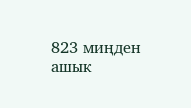823 миңден ашык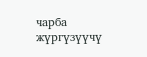чарба жүргүзүүчү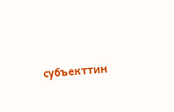субъекттин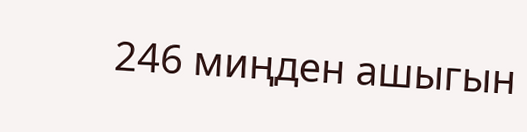246 миңден ашыгын